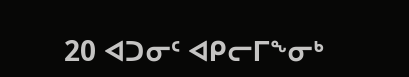20 ᐊᑐᓂᑦ ᐊᑭᓕᒥᖕᓂᒃ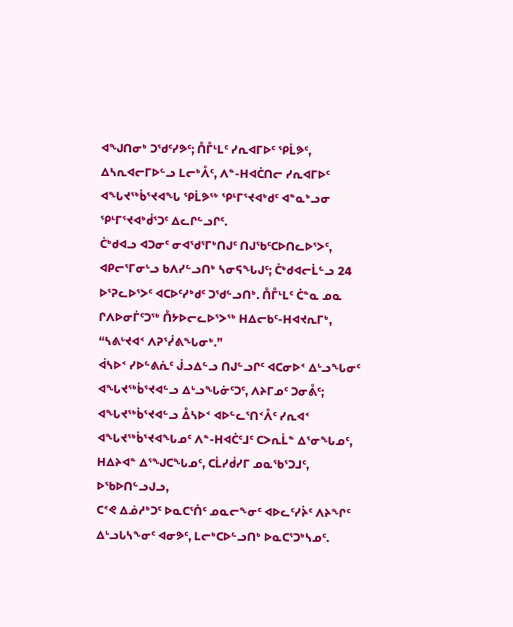ᐊᖑᑎᓂᒃ ᑐᖁᑦᓯᕗᑦ; ᑍᒤᒻᒪᑦ ᓯᕆᐊᒥᐅᑦ ᕿᒫᕗᑦ, ᐃᓴᕆᐊᓕᒥᐅᓪᓗ ᒪᓕᒃᐰᑦ, ᐱᓐ-ᕼᐊᑖᑎᓕ ᓯᕆᐊᒥᐅᑦ ᐊᖓᔪᖅᑳᕐᔪᐊᖓ ᕿᒫᕗᖅ ᕿᒻᒥᕐᔪᐊᒃᑯᑦ ᐊᓐᓇᒃᓗᓂ ᕿᒻᒥᕐᔪᐊᒃᑰᕐᑐᑦ ᐃᓚᒋᓪᓗᒋᑦ.
ᑖᒃᑯᐊᓗ ᐊᑐᓂᑦ ᓂᐊᖁᕐᒥᒃᑎᒍᑦ ᑎᒍᖃᑦᑕᐅᑎᓚᐅᕐᐳᑦ, ᐊᑭᓕᕐᒥᓂᒡᓗ ᑲᐱᓯᓪᓗᑎᒃ ᓴᓂᕋᖓᒍᑦ; ᑖᒃᑯᐊᓕᒫᓪᓗ 24 ᐅᕐᕈᓚᐅᕐᐳᑦ ᐊᑕᐅᑦᓯᒃᑯᑦ ᑐᖁᓪᓗᑎᒃ. ᑍᒤᒻᒪᑦ ᑖᓐᓇ ᓄᓇ ᒋᐱᐅᓂᒦᑦᑐᖅ ᑍᔭᐅᓕᓚᐅᕐᐳᖅ ᕼᐃᓕᑲᑦ-ᕼᐊᔪᕆᒥᒃ, “ᓴᕕᒡᔪᐊᑉ ᐱᕈᕐᓰᕕᖓᓂᒃ.”
ᐋᓴᐅᑉ ᓯᐅᓪᕕᕇᑦ ᒎᓗᐃᓪᓗ ᑎᒍᓪᓗᒋᑦ ᐊᑕᓂᐅᑉ ᐃᒡᓗᖓᓂᑦ ᐊᖓᔪᖅᑳᕐᔪᐊᓪᓗ ᐃᒡᓗᖓᓃᑦᑐᑦ, ᐱᔨᒥᓄᑦ ᑐᓂᕔᑦ; ᐊᖓᔪᖅᑳᕐᔪᐊᓪᓗ ᐂᓴᐅᑉ ᐊᐅᓪᓚᕐᑎᑉᐰᑦ ᓯᕆᐊᑉ ᐊᖓᔪᖅᑳᕐᔪᐊᖓᓄᑦ ᐱᓐ-ᕼᐊᑖᑦᒧᑦ ᑕᐳᕆᒫᓐ ᐃᕐᓂᖓᓄᑦ, ᕼᐃᔨᐊᓐ ᐃᕐᖑᑕᖓᓄᑦ, ᑕᒫᓯᑰᓯᒥ ᓄᓇᖃᕐᑐᒧᑦ, ᐅᖃᐅᑎᓪᓗᒍᓗ,
ᑕᕝᕙ ᐃᓅᓱᒃᑐᑦ ᐅᓇᑕᕐᑏᑦ ᓄᓇᓕᖕᓂᑦ ᐊᐅᓚᑦᓯᔩᑦ ᐱᔨᖏᑦ ᐃᒡᓗᒐᓴᖕᓂᑦ ᐊᓂᕗᑦ, ᒪᓕᒃᑕᐅᓪᓗᑎᒃ ᐅᓇᑕᕐᑐᒃᓴᓄᑦ.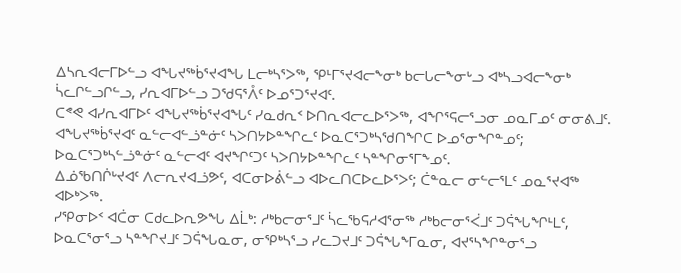ᐃᓴᕆᐊᓕᒥᐅᓪᓗ ᐊᖓᔪᖅᑳᕐᔪᐊᖓ ᒪᓕᒃᓴᕐᐳᖅ, ᕿᒻᒥᕐᔪᐊᓕᖕᓂᒃ ᑲᓕᒐᓕᖕᓂᒡᓗ ᐊᒃᓴᓗᐊᓕᖕᓂᒃ ᓵᓚᒋᓪᓗᒋᓪᓗ, ᓯᕆᐊᒥᐅᓪᓗ ᑐᖁᕋᕐᐰᑦ ᐅᓄᕐᑐᕐᔪᐊᑦ.
ᑕᕝᕙ ᐊᓯᕆᐊᒥᐅᑦ ᐊᖓᔪᖅᑳᕐᔪᐊᖓᑦ ᓯᓇᑯᕆᑉ ᐅᑎᕆᐊᓕᓚᐅᕐᐳᖅ, ᐊᖏᕐᕋᓕᕐᓗᓂ ᓄᓇᒥᓄᑦ ᓂᓂᕕᒧᑦ.
ᐊᖓᔪᖅᑳᕐᔪᐊᑦ ᓇᓪᓕᐊᓪᓘᓐᓃᑦ ᓴᐳᑎᔭᐅᓐᖏᓚᑦ ᐅᓇᑕᕐᑐᒃᓴᖁᑎᖏᑕ ᐅᓄᕐᓂᖏᓐᓄᑦ; ᐅᓇᑕᕐᑐᒃᓴᓪᓘᓐᓃᑦ ᓇᓪᓕᐊᑦ ᐊᔪᖏᑦᑐᑦ ᓴᐳᑎᔭᐅᓐᖏᓚᑦ ᓴᓐᖏᓂᕐᒥᖕᓄᑦ.
ᐃᓅᖃᑎᒌᒡᔪᐊᑦ ᐱᓕᕆᔪᐊᓘᕗᑦ, ᐊᑕᓂᐅᕖᓪᓗ ᐊᐅᓚᑎᑕᐅᓚᐅᕐᐳᑦ; ᑖᓐᓇᓕ ᓂᓪᓕᕐᒪᑦ ᓄᓇᕐᔪᐊᖅ ᐊᐅᒃᐳᖅ.
ᓯᕿᓂᐅᑉ ᐊᑖᓂ ᑕᑯᓚᐅᕆᕗᖓ ᐃᒫᒃ: ᓱᒃᑲᓕᓂᕐᒧᑦ ᓵᓚᖃᕋᓱᐊᕐᓂᖅ ᓱᒃᑲᓕᓂᕐᐹᒧᑦ ᑐᕌᖓᖏᒻᒪᑦ, ᐅᓇᑕᕐᓂᕐᓗ ᓴᓐᖏᔪᒧᑦ ᑐᕌᖓᓇᓂ, ᓂᕿᒃᓴᕐᓗ ᓯᓚᑐᔪᒧᑦ ᑐᕌᖓᖕᒥᓇᓂ, ᐊᔪᕐᓴᖏᓐᓂᕐᓗ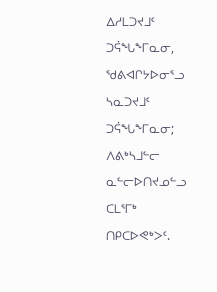ᐃᓱᒪᑐᔪᒧᑦ ᑐᕌᖓᖕᒥᓇᓂ, ᖁᕕᐊᒋᔭᐅᓂᕐᓗ ᓴᓇᑐᔪᒧᑦ ᑐᕌᖓᖕᒥᓇᓂ; ᐱᕕᒃᓴᒧᓪᓕ ᓇᓪᓕᐅᑎᔪᓄᓪᓗ ᑕᒪᕐᒥᒃ ᑎᑭᑕᐅᕙᒃᐳᑦ.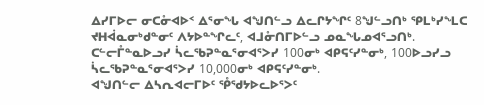ᐃᓯᒥᐅᓕ ᓂᑕᓁᐊᐅᑉ ᐃᕐᓂᖓ ᐊᖑᑎᓪᓗ ᐃᓚᒋᔭᖏᑦ 8ᖑᓪᓗᑎᒃ ᕿᒪᒃᓯᖕᒪᑕ ᔪᕼᐋᓇᓂᒃᑯᓐᓂᑦ ᐱᔭᐅᓐᖏᓚᑦ, ᐊᒧᓁᑎᒥᐅᓪᓗ ᓄᓇᖓᓄᐊᕐᓗᑎᒃ.
ᑕᓪᓕᒤᓐᓇᐅᓗᓯ ᓵᓚᖃᕈᓐᓇᕐᓂᐊᕐᐳᓯ 100ᓂᒃ ᐊᑭᕋᑦᓯᓐᓂᒃ, 100ᐅᓗᓯᓗ ᓵᓚᖃᕈᓐᓇᕐᓂᐊᕐᐳᓯ 10,000ᓂᒃ ᐊᑭᕋᑦᓯᓐᓂᒃ.
ᐊᖑᑎᓪᓕ ᐃᓴᕆᐊᓕᒥᐅᑦ ᕾᖁᔭᐅᓚᐅᕐᐳᑦ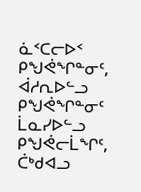ᓈᑉᑕᓕᐅᑉ ᑭᖑᕚᖏᓐᓂᑦ, ᐋᓱᕆᐅᓪᓗ ᑭᖑᕚᖏᓐᓂᑦ ᒫᓇᓯᐅᓪᓗ ᑭᖑᕚᓕᒫᖏᑦ, ᑖᒃᑯᐊᓗ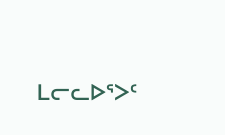ᒪᓕᓚᐅᕐᐳᑦ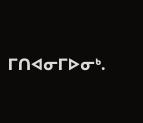ᒥᑎᐊᓂᒥᐅᓂᒃ.